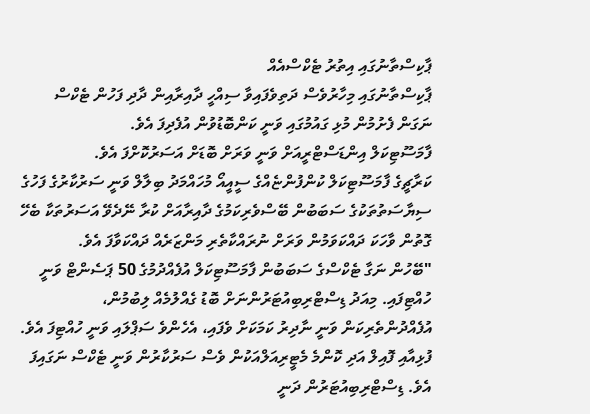ޕާކިސްތާނުގައި އިތުރު ޓެކްސްއެއް
ޕާކިސްތާނުގައި މިހާރުވެސް ދަތިވެފައިވާ ސިއްހީ ދާއިރާއިން ދާދި ފަހުން ޓެކްސް ނަގަން ފެށުމުން މުޅި ގައުމުގައި ވަނީ ކަންބޮޑުވުން އުފެދިފަ އެވެ.
ފާމަސޫޓިކަލް އިންޑަސްޓްރީއަށް ވަނީ ވަރަށް ބޮޑަށް އަސަރުކޮށްފަ އެވެ.
ކަރާޗީގެ ފާމަސޫޓިކަލް ކުންފުންޏެއްގެ ސީއީއޯ މުހައްމަދު ބިލާލް ވަނީ ސަރުކާރުގެ ފަހުގެ ސިޔާސަތުތަކުގެ ސަބަބުން ބޭސްވެރިކަމުގެ ދާއިރާއަށް ކުރާ ނޭދެވޭ އަސަރުތަކާ ބެހޭ ގޮތުން ވާހަކަ ދައްކަވަމުން ވަރަށް ނުރައްކާތެރި މަންޒަރެއް ދައްކަވާފަ އެވެ.
"ބޭހުން ނަގާ ޓެކްސްގެ ސަބަބުން ފާމަސޫޓިކަލް އުފެއްދުމުގެ 50 ޕަސެންޓް ވަނީ ހުއްޓިފައި. މިއަދު ޑިސްޓްރިބިއުޓަރުންނަށް ބޮޑު ގެއްލުމެއް ލިބުމުން، އުފެއްދުންތެރިކަން ވަނީ ނާދިރު ކަމަކަށް ވެފައި، އެހެންވެ ސަޕްލައި ވަނީ ހުއްޓިފަ އެވެ. ފުޅިއާއި ފޮއިލް އަދި ކޮންމެ މެޓީރިއަލްއަކުން ވެސް ސަރުކާރުން ވަނީ ޓެކްސް ނަގައިފަ އެވެ. ޑިސްޓްރިބިއުޓަރުން ދަނީ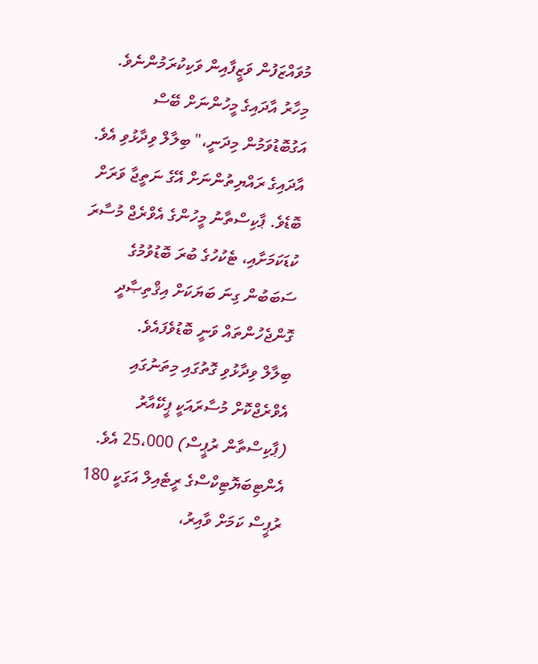މުވައްޒަފުން ވަޒީފާއިން ވަކިކުރަމުންނެވެ. މިހާރު އާދައިގެ މީހުންނަށް ބޭސް އަގުބޮޑުވަމުން މިދަނީ،" ބިލާލް ވިދާޅުވި އެވެ.
އާދައިގެ ރައްޔިތުންނަށް އޭގެ ނަތީޖާ ވަރަށް ބޮޑެވެ. ޕާކިސްތާނު މީހުންގެ އެވްރެޖް މުސާރަ ކުޑަކަމަށާއި، ޓެކުހުގެ ބުރަ ބޮޑުވުމުގެ ސަބަބުން ގިނަ ބަޔަކަށް އިޤްތިޞާދީ ގޮންޖެހުންތައް ވަނީ ބޮޑުވެފައެވެ.
ބިލާލް ވިދާޅުވި ގޮތުގައި މިތަނުގައި އެވްރެޖްކޮށް މުސާރައަކީ ޕީކޭއާރު (ޕާކިސްތާން ރުޕީސް) 25،000 އެވެ. އެންޓިބަޔޮޓިކްސްގެ ރީޓެއިލް އަގަކީ 180 ރުޕީސް ކަމަށް ވާއިރު،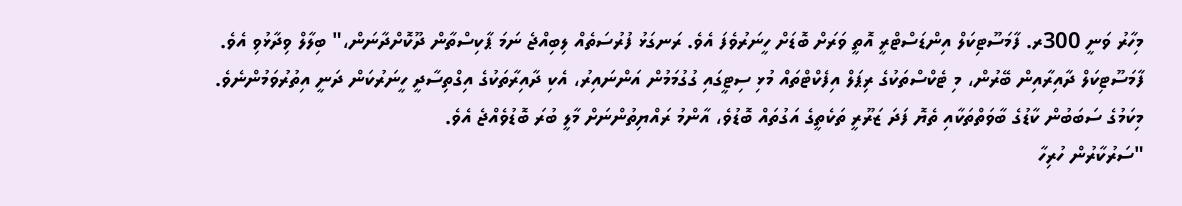މިހާރު ވަނީ 300ރ. ފާމަސޫޓިކަލް އިންޑަސްޓްރީ އޮތީ ވަރަށް ބޮޑަށް ހީނަރުވެފަ އެވެ. ރަނގަޅު ފުރުސަތެއް ލިބިއްޖެ ނަމަ ޕާކިސްތާން ދޫކޮށްދާނަން،" ބިލާލް ވިދާޅުވި އެވެ.
ފާމަސޫޓިކަލް ދާއިރާއިން ބޭރުން، މި ޓެކްސްތަކުގެ ރިޕަލް އިފެކްޓްތައް މުޅި ސިޓީގައި ގުގުމަމުން އަންނައިރު، އެކި ދާއިރާތަކުގެ އިގްތިސާދީ ހީނަރުކަން ދަނީ އިތުރުވަމުންނެވެ.
މިކަމުގެ ސަބަބުން ކާޑުގެ ބާވަތްތަކާއި ތެޔޮ ފަދަ ޒަރޫރީ ތަކެތީގެ އަގުތައް ބޮޑުވެ، އާންމު ރައްޔިތުންނަށް މާލީ ބުރަ ބޮޑުވެއްޖެ އެވެ.
"ސަރުކާރުން ހުރިހާ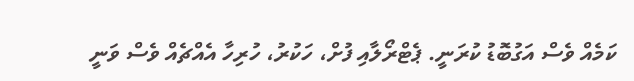ކަމެއް ވެސް އަގުބޮޑު ކުރަނީ. ޕެޓްރޯލާއި ފުށް، ހަކުރު، ހުރިހާ އެއްޗެއް ވެސް ވަނީ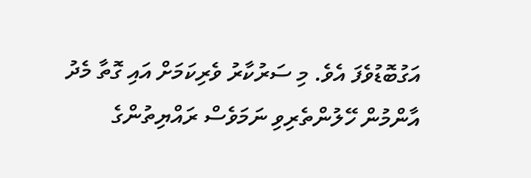އަގުބޮޑުވެފަ އެވެ. މި ސަރުކާރު ވެރިކަމަށް އައި ގޮތާ މެދު އާންމުން ހޭލުންތެރިވި ނަމަވެސް ރައްޔިތުންގެ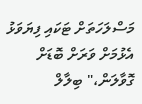މަސްލަހަތަށް ޓަކައި ފިޔަވަޅު އެޅުމަށް ވަރަށް ބޮޑަށް ގޮވާލަން،" ބިލާލް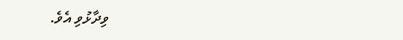ވިދާޅުވި އެވެ.